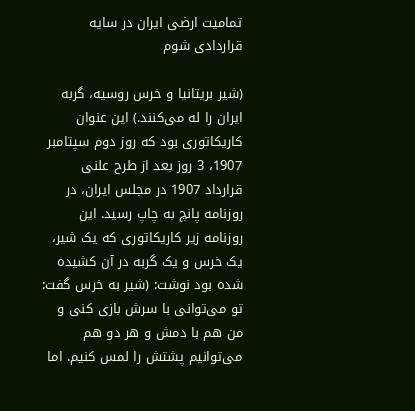تمامیت ارضی ایران در سایه قراردادی شوم

(شیر بریتانیا و خرس روسیه، گربه ایران را له می‌کنند.) این عنوان کاریکاتوری بود که روز دوم سپتامبر 1907، 3 روز بعد از طرح علنی قرارداد 1907 در مجلس ایران، در روزنامه پانچ به چاپ رسید. این روزنامه زیر کاریکاتوری که یک شیر، یک خرس و یک گربه در آن کشیده شده بود نوشت: (شیر به خرس گفت: تو می‌توانی با سرش بازی کنی و من هم با دمش و هر دو هم می‌توانیم پشتش را لمس کنیم. اما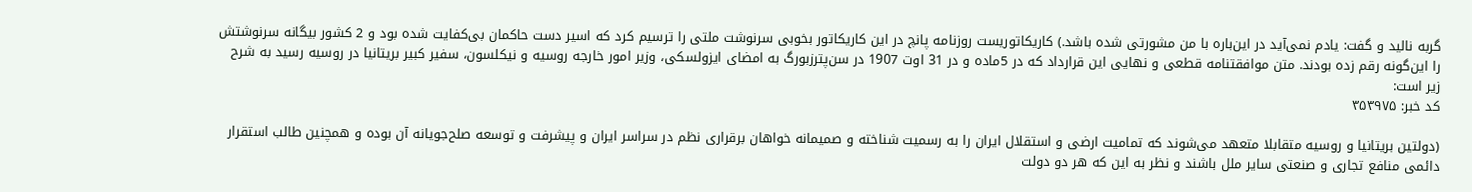گربه نالید و گفت: یادم نمی‌آید در این‌باره با من مشورتی شده باشد.) کاریکاتوریست روزنامه پانچ در این کاریکاتور بخوبی سرنوشت ملتی را ترسیم کرد که اسیر دست حاکمان بی‌کفایت شده بود و 2 کشور بیگانه سرنوشتش را این‌گونه رقم زده بودند. متن موافقتنامه قطعی و نهایی این قرارداد که در 5ماده و در 31 اوت 1907 در سن‌پترزبورگ به امضای ایزولسکی، وزیر امور خارجه روسیه و نیکلسون، سفیر کبیر بریتانیا در روسیه رسید به شرح زیر است:
کد خبر: ۳۵۳۹۷۵

(دولتین بریتانیا و روسیه متقابلا متعهد می‌شوند که تمامیت ارضی و استقلال ایران را به رسمیت شناخته و صمیمانه خواهان برقراری نظم در سراسر ایران و پیشرفت و توسعه صلح‌جویانه آن بوده و همچنین طالب استقرار دائمی منافع تجاری و صنعتی سایر ملل باشند و نظر به این که هر دو دولت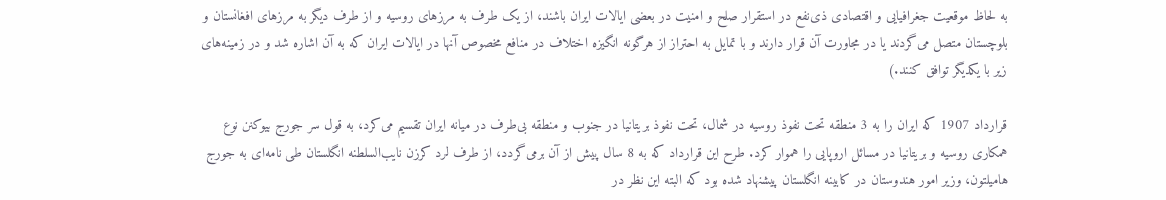به لحاظ موقعیت جغرافیایی و اقتصادی ذی‌نفع در استقرار صلح و امنیت در بعضی ایالات ایران باشند، از یک طرف به مرزهای روسیه و از طرف دیگر به مرزهای افغانستان و بلوچستان متصل می‌گردند یا در مجاورت آن قرار دارند و با تمایل به احتراز از هرگونه انگیزه اختلاف در منافع مخصوص آنها در ایالات ایران که به آن اشاره شد و در زمینه‌های زیر با یکدیگر توافق کنند.)

قرارداد 1907 که ایران را به 3 منطقه تحت نفوذ روسیه در شمال، تحت نفوذ بریتانیا در جنوب و منطقه بی‌طرف در میانه ایران تقسیم می‌کرد، به قول سر جورج بیوکنن نوع همکاری روسیه و بریتانیا در مسائل اروپایی را هموار کرد. طرح این قرارداد که به 8 سال پیش از آن برمی‌گردد، از طرف لرد کرزن نایب‌السلطنه انگلستان طی نامه‌ای به جورج هامیلتون، وزیر امور هندوستان در کابینه انگلستان پیشنهاد شده بود که البته این نظر در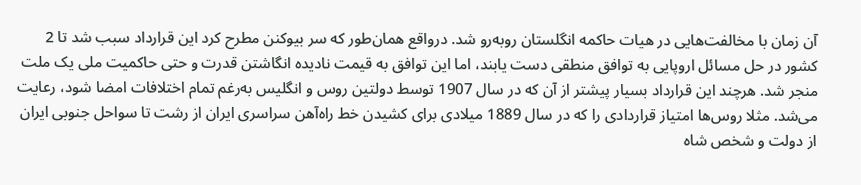آن زمان با مخالفت‌هایی در هیات حاکمه انگلستان روبه‌رو شد. درواقع همان‌طور که سر بیوکنن مطرح کرد این قرارداد سبب شد تا 2 کشور در حل مسائل اروپایی به توافق منطقی دست یابند، اما این توافق به قیمت نادیده انگاشتن قدرت و حتی حاکمیت ملی یک ملت منجر شد. هرچند این قرارداد بسیار پیشتر از آن که در سال 1907 توسط دولتین روس و انگلیس به‌رغم تمام اختلافات امضا شود، رعایت می‌شد. مثلا روس‌ها امتیاز قراردادی را که در سال 1889 میلادی برای کشیدن خط راه‌آهن سراسری ایران از رشت تا سواحل جنوبی ایران از دولت و شخص شاه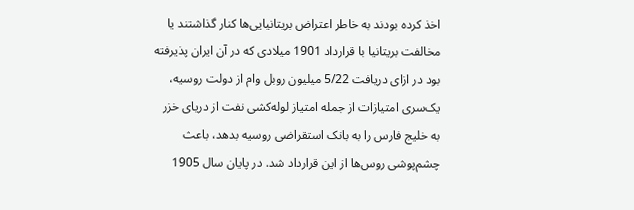اخذ کرده بودند به خاطر اعتراض بریتانیایی‌ها کنار گذاشتند یا مخالفت بریتانیا با قرارداد 1901 میلادی که در آن ایران پذیرفته بود در ازای دریافت 5/22 میلیون روبل وام از دولت روسیه، یک‌سری امتیازات از جمله امتیاز لوله‌کشی نفت از دریای خزر به خلیج فارس را به بانک استقراضی روسیه بدهد، باعث چشم‌پوشی روس‌ها از این قرارداد شد. در پایان سال 1905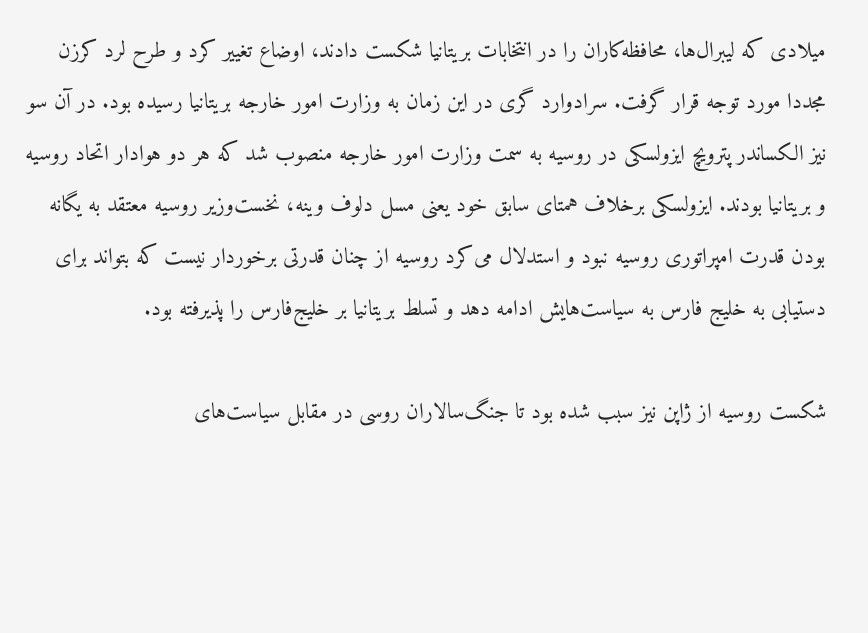میلادی که لیبرال‌ها، محافظه‌کاران را در انتخابات بریتانیا شکست دادند، اوضاع تغییر کرد و طرح لرد کرزن مجددا مورد توجه قرار گرفت. سرادوارد گری در این زمان به وزارت امور خارجه بریتانیا رسیده بود. در آن سو نیز الکساندر پترویچ ایزولسکی در روسیه به سمت وزارت امور خارجه منصوب شد که هر دو هوادار اتحاد روسیه و بریتانیا بودند. ایزولسکی برخلاف همتای سابق خود یعنی مسل دلوف وینه، نخست‌وزیر روسیه معتقد به یگانه بودن قدرت امپراتوری روسیه نبود و استدلال می‌کرد روسیه از چنان قدرتی برخوردار نیست که بتواند برای دستیابی به خلیج فارس به سیاست‌هایش ادامه دهد و تسلط بریتانیا بر خلیج‌‌فارس را پذیرفته بود.

شکست روسیه از ژاپن نیز سبب شده بود تا جنگ‌سالاران روسی در مقابل سیاست‌های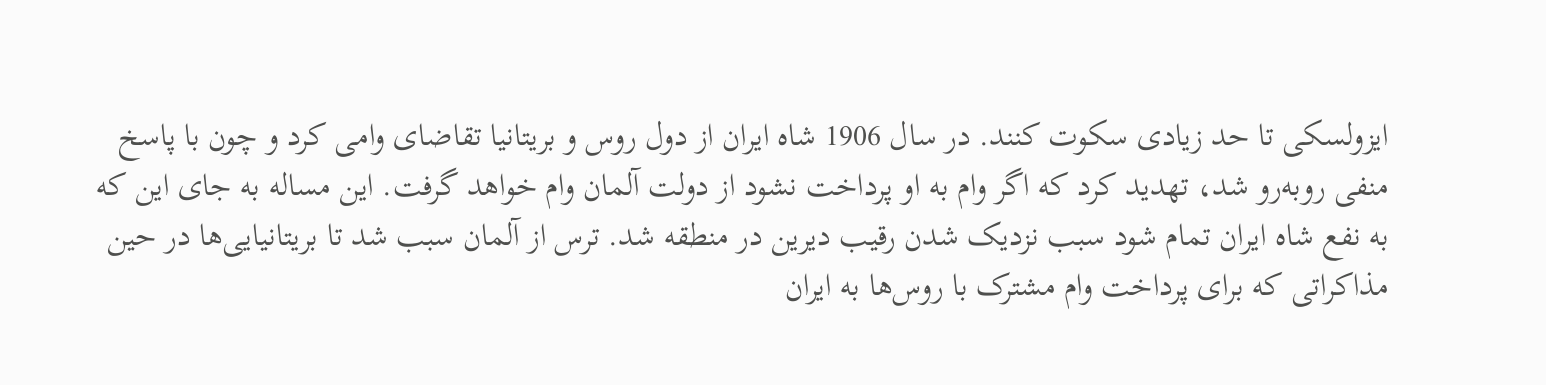ایزولسکی تا حد زیادی سکوت کنند. در سال 1906 شاه ایران از دول روس و بریتانیا تقاضای وامی‌ کرد و چون با پاسخ منفی روبه‌رو شد، تهدید کرد که اگر وام به او پرداخت نشود از دولت آلمان وام خواهد گرفت. این مساله به جای این که به نفع شاه ایران تمام شود سبب نزدیک شدن رقیب دیرین در منطقه شد. ترس از آلمان سبب شد تا بریتانیایی‌ها در حین مذاکراتی که برای پرداخت وام مشترک با روس‌ها به ایران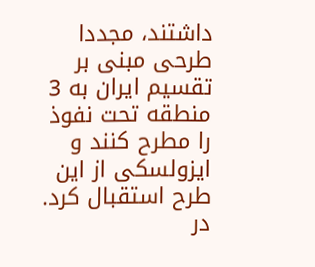داشتند، مجددا طرحی مبنی بر تقسیم ایران به 3 منطقه تحت نفوذ را مطرح کنند و ایزولسکی از این طرح استقبال کرد. در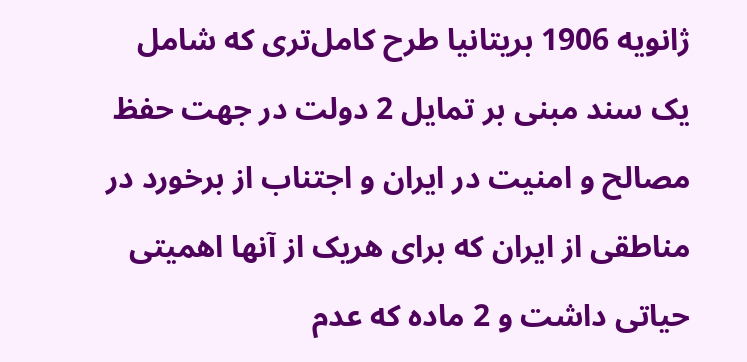ژانویه 1906 بریتانیا طرح کامل‌تری که شامل یک سند مبنی بر تمایل 2 دولت در جهت حفظ مصالح و امنیت در ایران و اجتناب از برخورد در مناطقی از ایران که برای هریک از آنها اهمیتی حیاتی داشت و 2 ماده که عدم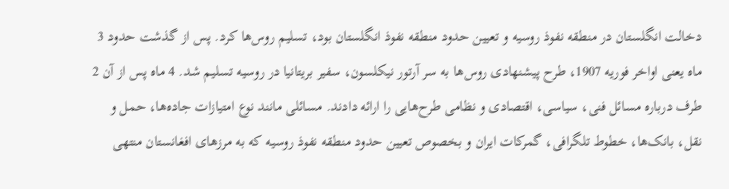دخالت انگلستان در منطقه نفوذ روسیه و تعیین حدود منطقه نفوذ انگلستان بود، تسلیم روس‌ها کرد. پس از گذشت حدود 3 ماه یعنی اواخر فوریه 1907، طرح پیشنهادی روس‌ها به سر آرتور نیکلسون، سفیر بریتانیا در روسیه تسلیم شد. 4 ماه پس از آن 2 طرف درباره مسائل فنی، سیاسی، اقتصادی و نظامی طرح‌هایی را ارائه دادند. مسائلی مانند نوع امتیازات جاده‌ها، حمل و نقل، بانک‌ها، خطوط تلگرافی، گمرکات ایران و بخصوص تعیین حدود منطقه نفوذ روسیه که به مرزهای افغانستان منتهی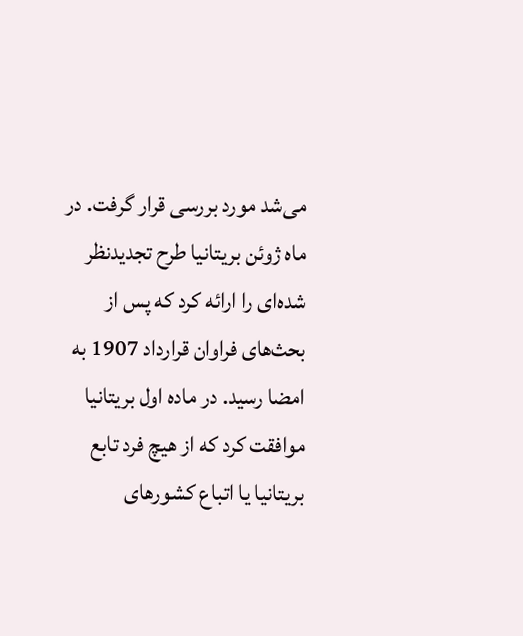می‌شد مورد بررسی قرار گرفت. در ماه ژوئن بریتانیا طرح تجدید‌نظر شده‌ای را ارائه کرد که پس از بحث‌های فراوان قرارداد 1907 به امضا رسید. در ماده اول بریتانیا موافقت کرد که از هیچ فرد تابع بریتانیا یا اتباع کشورهای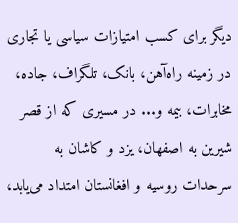دیگر برای کسب امتیازات سیاسی یا تجاری در زمینه راه‌آهن، بانک، تلگراف، جاده، مخابرات، بیمه و... در مسیری که از قصر شیرین به اصفهان، یزد و کاشان به سرحدات روسیه و افغانستان امتداد می‌یابد،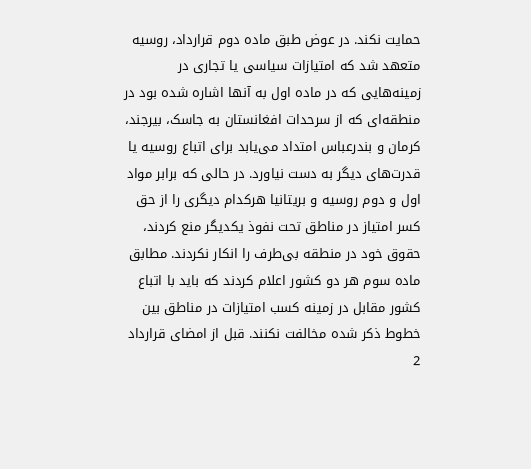حمایت نکند. در عوض طبق ماده دوم قرارداد، روسیه متعهد شد که امتیازات سیاسی یا تجاری در زمینه‌هایی که در ماده اول به آنها اشاره شده بود در منطقه‌ای که از سرحدات افغانستان به جاسک، بیرجند، کرمان و بندرعباس امتداد می‌یابد برای اتباع روسیه یا قدرت‌های دیگر به دست نیاورد. در حالی که برابر مواد اول و دوم روسیه و بریتانیا هرکدام دیگری را از حق کسر امتیاز در مناطق تحت نفوذ یکدیگر منع کردند، حقوق خود در منطقه بی‌طرف را انکار نکردند. مطابق ماده سوم هر دو کشور اعلام کردند که باید با اتباع کشور مقابل در زمینه کسب امتیازات در مناطق بین خطوط ذکر شده مخالفت نکنند. قبل از امضای قرارداد 2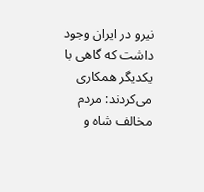نیرو در ایران وجود داشت که گاهی با یکدیگر همکاری می‌کردند: مردم مخالف شاه و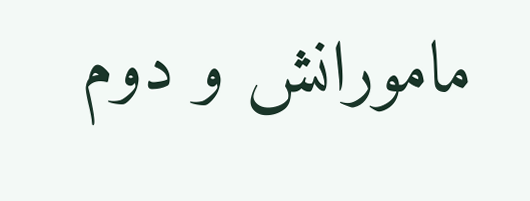مامورانش و دوم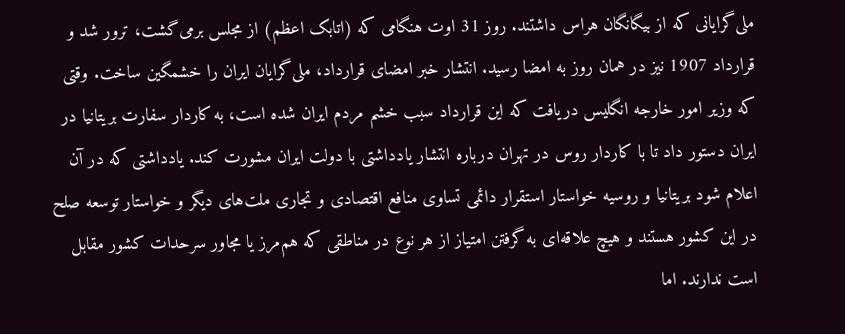ملی‌گرایانی که از بیگانگان هراس داشتند. روز 31 اوت هنگامی که (اتابک اعظم) از مجلس برمی‌گشت، ترور شد و قرارداد 1907 نیز در همان روز به امضا رسید. انتشار خبر امضای قرارداد، ملی‌گرایان ایران را خشمگین ساخت. وقتی که وزیر امور خارجه انگلیس دریافت که این قرارداد سبب خشم مردم ایران شده است، به کاردار سفارت بریتانیا در ایران دستور داد تا با کاردار روس در تهران درباره انتشار یادداشتی با دولت ایران مشورت کند. یادداشتی که در آن اعلام شود بریتانیا و روسیه خواستار استقرار دائمی تساوی منافع اقتصادی و تجاری ملت‌های دیگر و خواستار توسعه صلح در این کشور هستند و هیچ علاقه‌ای به گرفتن امتیاز از هر نوع در مناطقی که هم‌مرز یا مجاور سرحدات کشور مقابل است ندارند. اما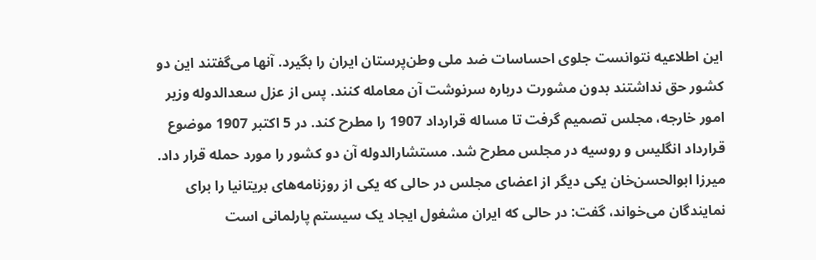این اطلاعیه نتوانست جلوی احساسات ضد ملی وطن‌پرستان ایران را بگیرد. آنها می‌گفتند این دو کشور حق نداشتند بدون مشورت درباره سرنوشت آن معامله کنند. پس از عزل سعدالدوله وزیر امور خارجه، مجلس تصمیم گرفت تا مساله قرارداد 1907 را مطرح کند. در 5 اکتبر 1907 موضوع قرارداد انگلیس و روسیه در مجلس مطرح شد. مستشارالدوله آن دو کشور را مورد حمله قرار داد. میرزا ابوالحسن‌خان یکی دیگر از اعضای مجلس در حالی که یکی از روزنامه‌های بریتانیا را برای نمایندگان می‌خواند، گفت: در حالی که ایران مشغول ایجاد یک سیستم پارلمانی است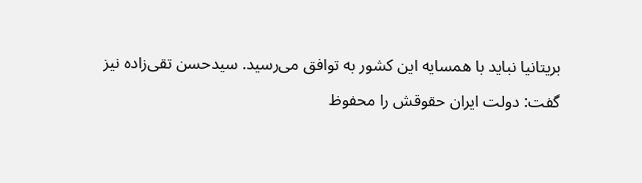بریتانیا نباید با همسایه این کشور به توافق می‌رسید. سیدحسن تقی‌زاده نیز گفت: دولت ایران حقوقش را محفوظ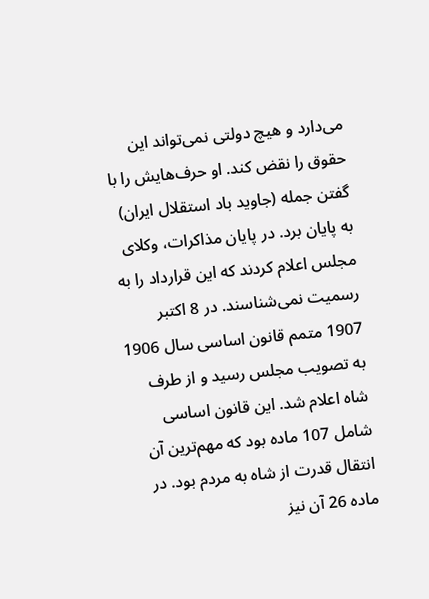می‌دارد و هیچ دولتی نمی‌تواند این حقوق را نقض کند. او حرف‌هایش را با گفتن جمله (جاوید باد استقلال ایران) به پایان برد. در پایان مذاکرات، وکلای مجلس اعلام کردند که این قرارداد را به رسمیت نمی‌شناسند. در 8 اکتبر 1907 متمم قانون اساسی سال 1906 به تصویب مجلس رسید و از طرف شاه اعلام شد. این قانون اساسی شامل 107 ماده بود که مهم‌ترین آن انتقال قدرت از شاه به مردم بود. در ماده 26 آن نیز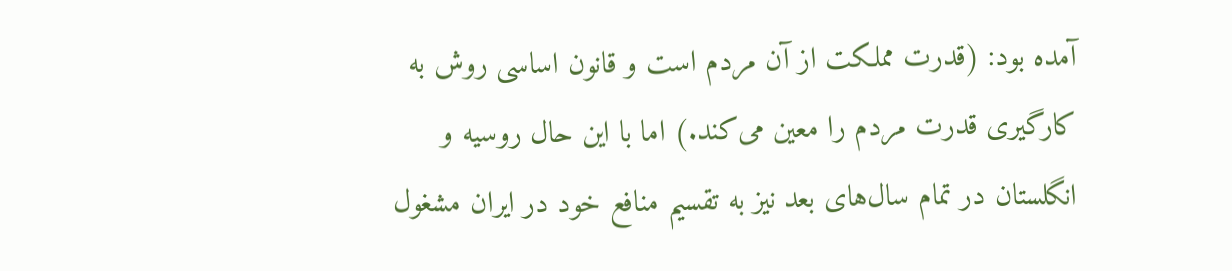آمده بود: (قدرت مملکت از آن مردم است و قانون اساسی روش به کارگیری قدرت مردم را معین می‌کند.) اما با این حال روسیه و انگلستان در تمام سال‌های بعد نیز به تقسیم منافع خود در ایران مشغول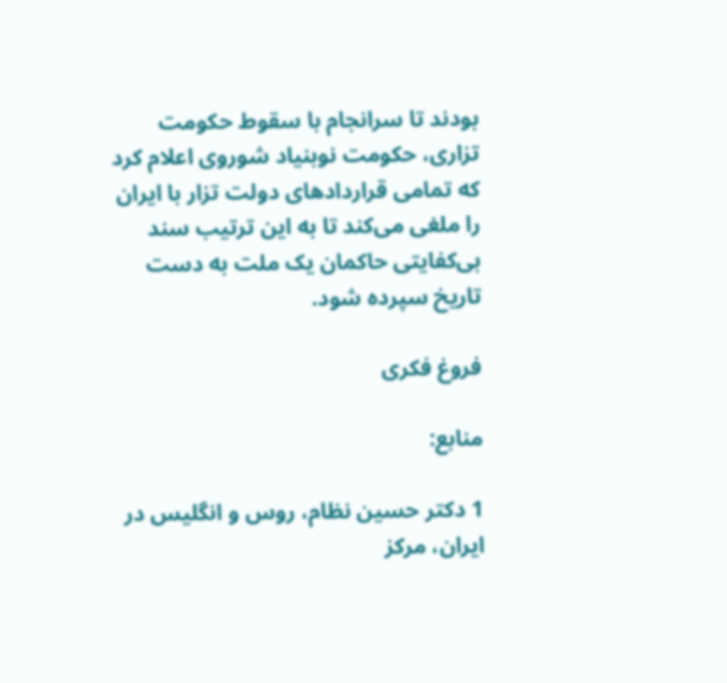بودند تا سرانجام با سقوط حکومت تزاری، حکومت نوبنیاد شوروی اعلام کرد که تمامی قراردادهای دولت تزار با ایران را ملغی می‌کند تا به این ترتیب سند بی‌کفایتی حاکمان یک ملت به دست تاریخ سپرده شود.

فروغ فکری

منابع:

1 دکتر حسین نظام، روس و انگلیس در ایران، مرکز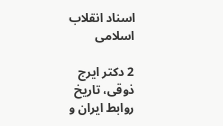اسناد انقلاب اسلامی

2 دکتر ایرج ذوقی، تاریخ روابط ایران و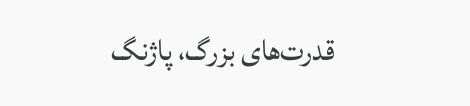قدرت‌های بزرگ، پاژنگ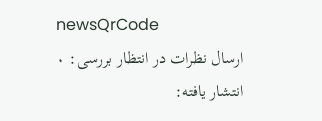newsQrCode
ارسال نظرات در انتظار بررسی: ۰ انتشار یافته: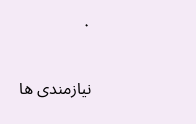۰

نیازمندی ها